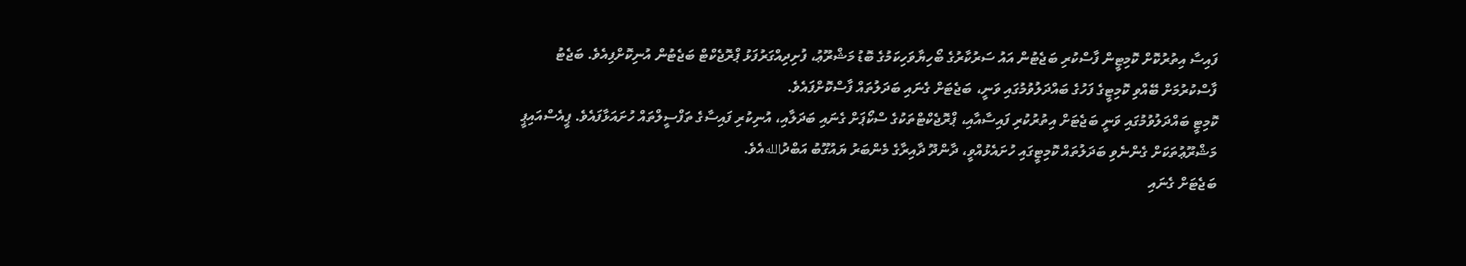ފައިސާ އިތުރުކޮށް ކޮމިޓީން ފާސްކުރި ބަޖެޓުން އައު ސަރުކާރުގެ ބޯހިޔާވަހިކަމުގެ ބޮޑު މަޝްރޫޢު، ފުށިދިއްގަރުފަޅު ޕްރޮޖެކްޓް ބަޖެޓުން އުނިކޮށްފިއެވެ. ބަޖެޓު ފާސްކުރުމަށް ބޭއްވި ކޮމިޓީގެ ފަހުގެ ބައްދަލުވުމުގައި ވަނީ، ބަޖެޓަށް ގެނައި ބަދަލުތައް ފާސްކޮށްފައެވެ.
ކޮމިޓީ ބައްދަލުވުމުގައި ވަނީ ބަޖެޓަށް އިތުރުކުރި ފައިސާއާއި، ޕްރޮޖެކްޓްތަކުގެ ސްކޯޕަށް ގެނައި ބަދަލާއި، އުނިކުރި ފައިސާގެ ތަފްސީލްތައް ހުށައަޅާފައެވެ. ޕީއެސްއައިޕީ މަޝްރޫޢުތަކަށް ގެންނެވި ބަދަލުތައް ކޮމިޓީގައި ހުށައެޅުއްވީ، ދާންދޫ ދާއިރާގެ މެންބަރު ޔައުގޫބު އަބްދުاللهއެވެ.
ބަޖެޓަށް ގެނައި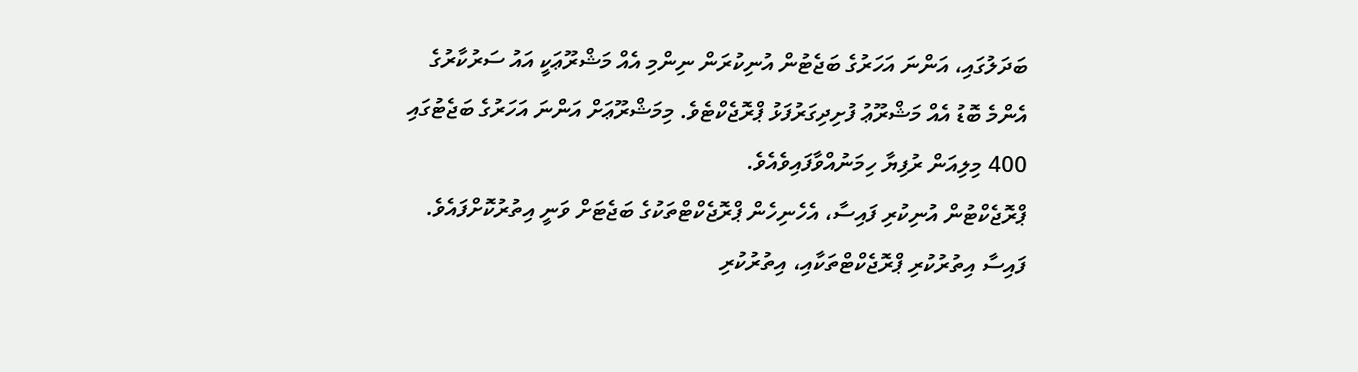ބަދަލުގައި، އަންނަ އަހަރުގެ ބަޖެޓުން އުނިކުރަން ނިންމި އެއް މަޝްރޫޢަކީ އައު ސަރުކާރުގެ އެންމެ ބޮޑު އެއް މަޝްރޫޢު ފުށިދިގަރުފަޅު ޕްރޮޖެކްޓެވެ. މިމަޝްރޫޢަށް އަންނަ އަހަރުގެ ބަޖެޓުގައި 400 މިލިއަން ރުފިޔާ ހިމަނުއްވާފައިވެއެވެ.
ޕްރޮޖެކްޓުން އުނިކުރި ފައިސާ، އެހެނިހެން ޕްރޮޖެކްޓްތަކުގެ ބަޖެޓަށް ވަނީ އިތުރުކޮށްފައެވެ. ފައިސާ އިތުރުކުރި ޕްރޮޖެކްޓްތަކާއި، އިތުރުކުރި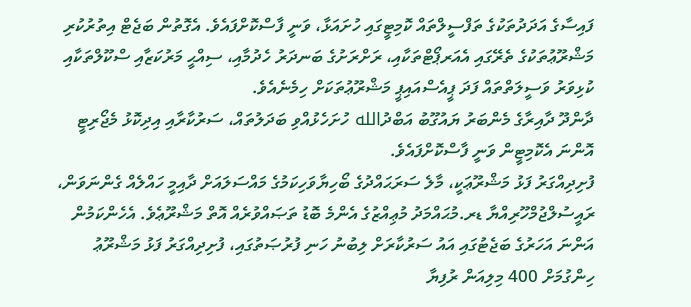ފައިސާގެ އަދަދުތަކުގެ ތަފްސީލްތައް ކޮމިޓީގައި ހުށައަޅާ، ވަނީ ފާސްކޮށްފައެވެ. އެގޮތުން ބަޖެޓް އިތުރުކުރި މަޝްރޫޢުތަކުގެ ތެރޭގައި އެއަރޕޯޓްތަކާއި، ރަށްރަށުގެ ބަނދަރު ހެދުމާއި، ސިއްޙީ މަރުކަޒާއި ސްކޫލްތަކާއި ކުޅިވަރު ވަސީލަތްތައް ފަދަ ޕީއެސްއައިޕީ މަޝްރޫޢުތަކަށް ހިމެނެއެވެ.
ދާންދޫ ދާއިރާގެ މެންބަރު ޔައުގޫބު އަބްދުالله ހުށަހެޅުއްވި ބަދަލުތައް، ސަރުކާރާއި އިދިކޮޅު މެޖޯރިޓީ އޮންނަ އެކޮމިޓީން ވަނީ ފާސްކޮށްފައެވެ.
ފުށިދިއްގަރު ފަޅު މަޝްރޫޢަކީ، މާލެ ސަރަޙައްދުގެ ބޯހިޔާވަހިކަމުގެ މައްސަލައަށް ދާއިމީ ހައްލެއް ގެންނަވަން، ރައީސުލްޖުމްހޫރިއްޔާ ޑރ.މުޙައްމަދު މުޢިއްޒުގެ އެންމެ ބޮޑު ތަޞައްވުރެއް އޮތް މަޝްރޫޢެވެ. އެހެންކަމުން އަންނަ އަހަރުގެ ބަޖެޓުގައި އައު ސަރުކާރަށް ލިބުނު ހަނި ފުރުޞަތުގައި، ފުށިދިއްގަރު ފަޅު މަޝްރޫޢު ހިންގުމަށް 400 މިލިއަން ރުފިޔާ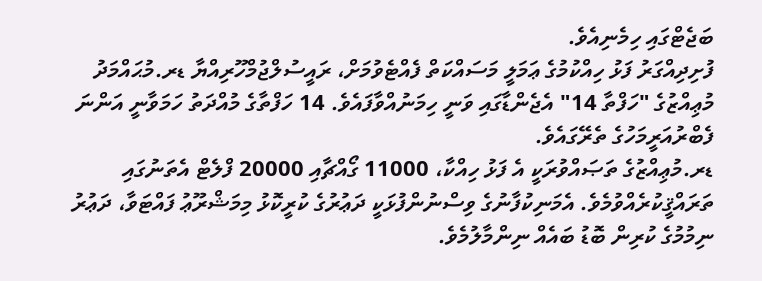ބަޖެޓްގައި ހިމެނިއެވެ.
ފުށިދިއްގަރު ފަޅު ހިއްކުމުގެ ޢަމަލީ މަސައްކަތް ފެއްޓެވުމަށް، ރައީސުލްޖުމްހޫރިއްޔާ ޑރ.މުޙައްމަދު މުޢިއްޒުގެ "ހަފްތާ 14" އެޖެންޑާގައި ވަނީ ހިމަނުއްވާފައެވެ. 14 ހަފްތާގެ މުއްދަތު ހަމަވާނީ އަންނަ ފެބްރުއަރީމަހުގެ ތެރޭގައެވެ.
ޑރ.މުޢިއްޒުގެ ތަޞައްވުރަކީ އެ ފަޅު ހިއްކާ، 11000 ގޯއްޗާއި 20000 ފްލެޓް އެތަނުގައި ތަރައްޤީކުރެއްވުމެވެ. އެމަނިކުފާނުގެ ވިސްނުންފުޅަކީ ދަޢުރުގެ ކުރީކޮޅު މިމަޝްރޫޢު ފައްޓަވާ، ދަޢުރު ނިމުމުގެ ކުރިން ބޮޑު ބައެއް ނިންމާލުމެވެ.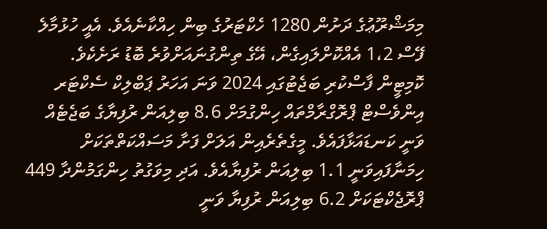މިމަޝްރޫޢުގެ ދަށުން 1280 ހެކްޓަރުގެ ބިން ހިއްކާނެއެވެ. އެއީ ހުޅުމާލެ ފޭސް 1،2 އެއްކޮށްލައިގެން، އޭގެ ތިންގުނައަށްވުރެ ބޮޑު ރަށެކެވެ.
ކޮމިޓީން ފާސްކުރި ބަޖެޓުގައި 2024 ވަނަ އަހަރު ޕަބްލިކް ސެކްޓަރ އިންވެސްޓް ޕްރޮގްރާމްތައް ހިންގުމަށް 8.6 ބިލިއަން ރުފިޔާގެ ބަޖެޓެއް ވަނީ ކަނޑައަޅާފައެވެ. މީގެތެރެއިން އަލަށް ފަށާ މަސައްކަތްތަކަށް ހިމަނާފައިވަނީ 1.1 ބިލިއަން ރުފިޔާއެވެ. އަދި މިވަގުތު ހިންގަމުންދާ 449 ޕްރޮޖެކްޓަކަށް 6.2 ބިލިއަން ރުފިޔާ ވަނީ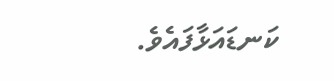ކަނޑައަޅާފައެވެ.